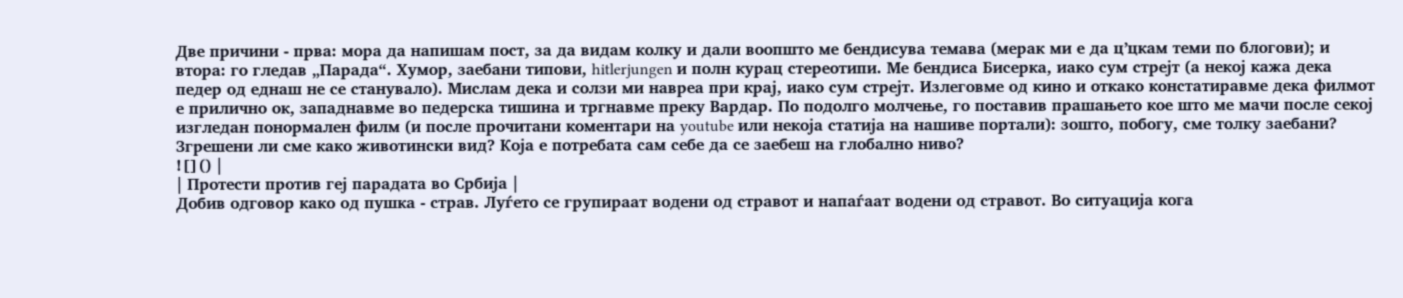Две причини - прва: мора да напишам пост, за да видам колку и дали воопшто ме бендисува темава (мерак ми е да ц’цкам теми по блогови); и втора: го гледав „Парада“. Хумор, заебани типови, hitlerjungen и полн курац стереотипи. Ме бендиса Бисерка, иако сум стрејт (а некој кажа дека педер од еднаш не се станувало). Мислам дека и солзи ми навреа при крај, иако сум стрејт. Излеговме од кино и откако констатиравме дека филмот е прилично ок, западнавме во педерска тишина и тргнавме преку Вардар. По подолго молчење, го поставив прашањето кое што ме мачи после секој изгледан понормален филм (и после прочитани коментари на youtube или некоја статија на нашиве портали): зошто, побогу, сме толку заебани? Згрешени ли сме како животински вид? Која е потребата сам себе да се заебеш на глобално ниво?
![]() |
| Протести против геј парадата во Србија |
Добив одговор како од пушка - страв. Луѓето се групираат водени од стравот и напаѓаат водени од стравот. Во ситуација кога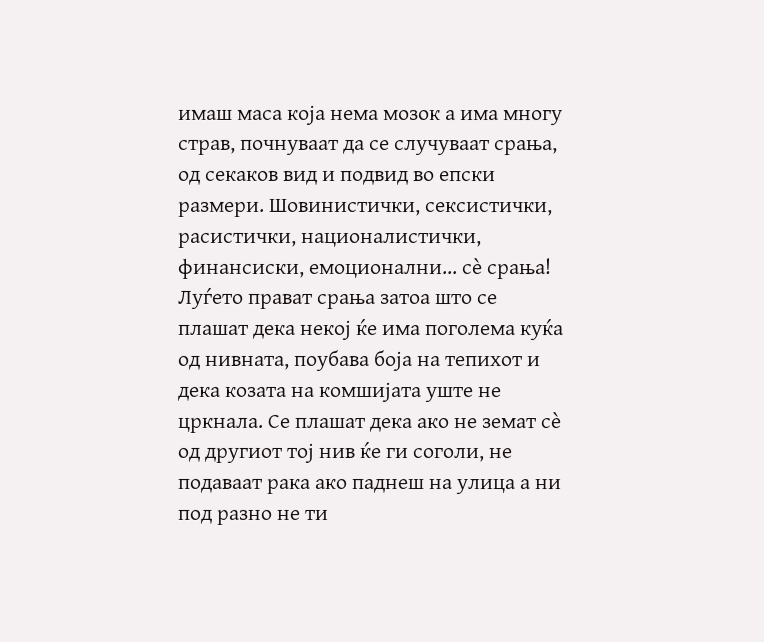имаш маса која нема мозок а има многу страв, почнуваат да се случуваат срања, од секаков вид и подвид во епски размери. Шовинистички, сексистички, расистички, националистички, финансиски, емоционални... сè срања! Луѓето прават срања затоа што се плашат дека некој ќе има поголема куќа од нивната, поубава боја на тепихот и дека козата на комшијата уште не цркнала. Се плашат дека ако не земат сè од другиот тој нив ќе ги соголи, не подаваат рака ако паднеш на улица а ни под разно не ти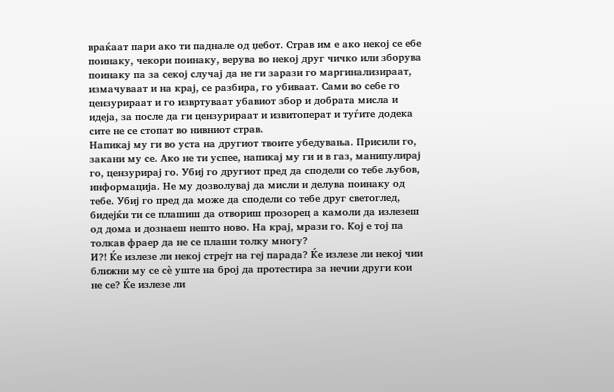враќаат пари ако ти паднале од џебот. Страв им е ако некој се ебе поинаку, чекори поинаку, верува во некој друг чичко или зборува поинаку па за секој случај да не ги зарази го маргинализираат, измачуваат и на крај, се разбира, го убиваат. Сами во себе го цензурираат и го извртуваат убавиот збор и добрата мисла и идеја, за после да ги цензурираат и извитоперат и туѓите додека сите не се стопат во нивниот страв.
Напикај му ги во уста на другиот твоите убедувања. Присили го, закани му се. Ако не ти успее, напикај му ги и в газ, манипулирај го, цензурирај го. Убиј го другиот пред да сподели со тебе љубов, информација. Не му дозволувај да мисли и делува поинаку од тебе. Убиј го пред да може да сподели со тебе друг светоглед, бидејќи ти се плашиш да отвориш прозорец а камоли да излезеш од дома и дознаеш нешто ново. На крај, мрази го. Кој е тој па толкав фраер да не се плаши толку многу?
И?! Ќе излезе ли некој стрејт на геј парада? Ќе излезе ли некој чии ближни му се сè уште на број да протестира за нечии други кои не се? Ќе излезе ли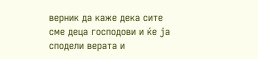верник да каже дека сите сме деца господови и ќе ја сподели верата и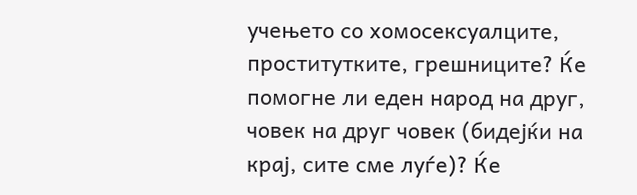учењето со хомосексуалците, проститутките, грешниците? Ќе помогне ли еден народ на друг, човек на друг човек (бидејќи на крај, сите сме луѓе)? Ќе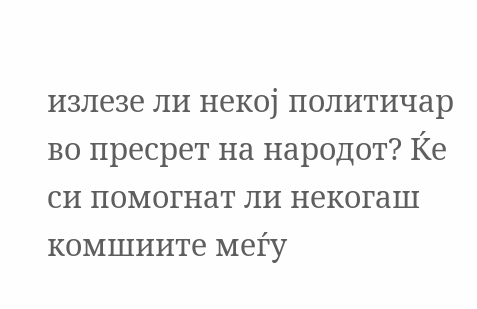излезе ли некој политичар во пресрет на народот? Ќе си помогнат ли некогаш комшиите меѓу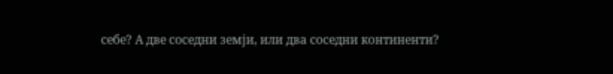себе? А две соседни земји, или два соседни континенти?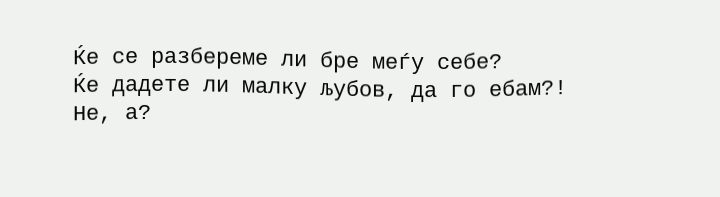Ќе се разбереме ли бре меѓу себе?
Ќе дадете ли малку љубов, да го ебам?!
Не, а?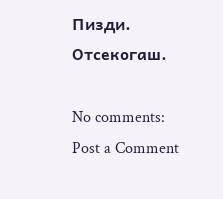Пизди. Отсекогаш.

No comments:
Post a Comment